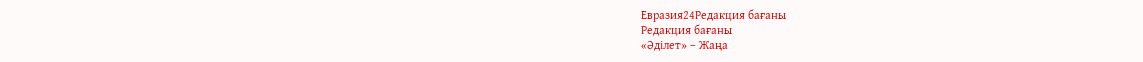Евразия24Редакция бағаны
Редакция бағаны
«Әділет» – Жаңа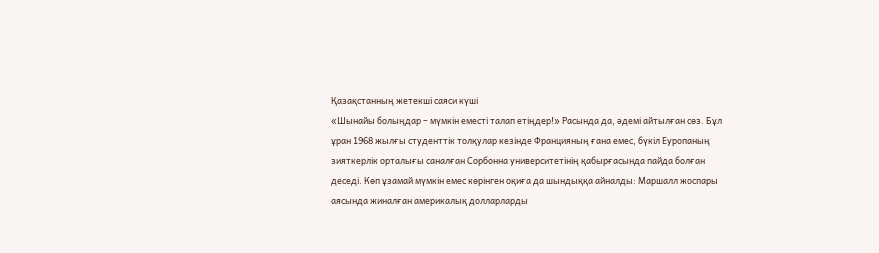Қазақстанның жетекші саяси күші
«Шынайы болыңдар – мүмкін еместі талап етіңдер!» Расында да, әдемі айтылған сөз. Бұл ұран 1968 жылғы студенттік толқулар кезінде Францияның ғана емес, бүкіл Еуропаның зияткерлік орталығы саналған Сорбонна университетінің қабырғасында пайда болған деседі. Көп ұзамай мүмкін емес көрінген оқиға да шындыққа айналды: Маршалл жоспары аясында жиналған америкалық долларларды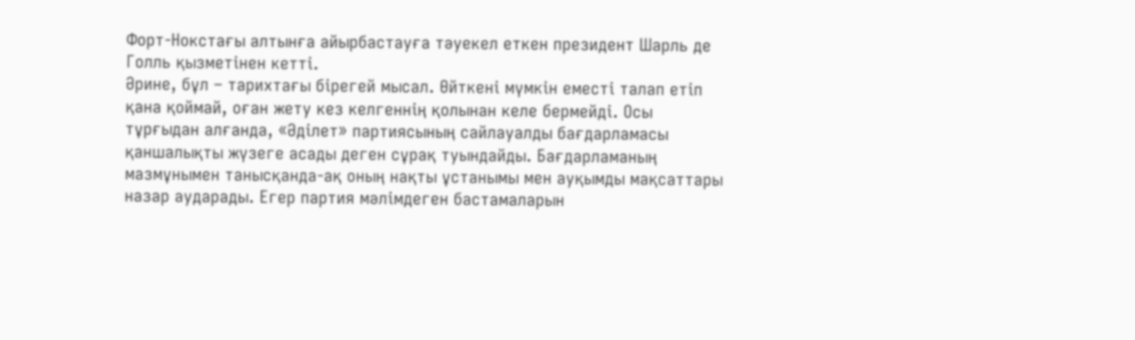Форт-Нокстағы алтынға айырбастауға тәуекел еткен президент Шарль де Голль қызметінен кетті.
Әрине, бұл – тарихтағы бірегей мысал. Өйткені мүмкін еместі талап етіп қана қоймай, оған жету кез келгеннің қолынан келе бермейді. Осы тұрғыдан алғанда, «Әділет» партиясының сайлауалды бағдарламасы қаншалықты жүзеге асады деген сұрақ туындайды. Бағдарламаның мазмұнымен танысқанда-ақ оның нақты ұстанымы мен ауқымды мақсаттары назар аударады. Егер партия мәлімдеген бастамаларын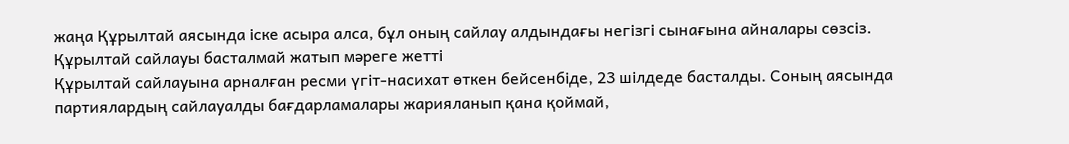жаңа Құрылтай аясында іске асыра алса, бұл оның сайлау алдындағы негізгі сынағына айналары сөзсіз.
Құрылтай сайлауы басталмай жатып мәреге жетті
Құрылтай сайлауына арналған ресми үгіт-насихат өткен бейсенбіде, 23 шілдеде басталды. Соның аясында партиялардың сайлауалды бағдарламалары жарияланып қана қоймай,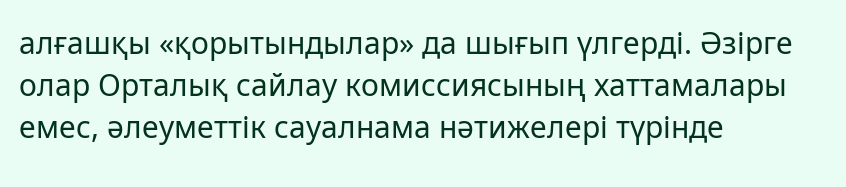алғашқы «қорытындылар» да шығып үлгерді. Әзірге олар Орталық сайлау комиссиясының хаттамалары емес, әлеуметтік сауалнама нәтижелері түрінде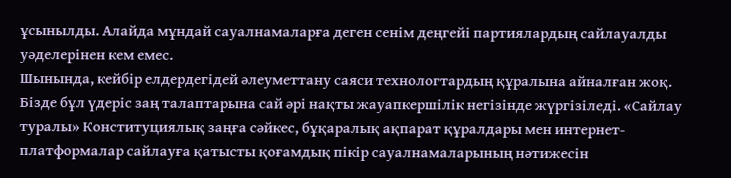ұсынылды. Алайда мұндай сауалнамаларға деген сенім деңгейі партиялардың сайлауалды уәделерінен кем емес.
Шынында, кейбір елдердегідей әлеуметтану саяси технологтардың құралына айналған жоқ. Бізде бұл үдеріс заң талаптарына сай әрі нақты жауапкершілік негізінде жүргізіледі. «Сайлау туралы» Конституциялық заңға сәйкес, бұқаралық ақпарат құралдары мен интернет-платформалар сайлауға қатысты қоғамдық пікір сауалнамаларының нәтижесін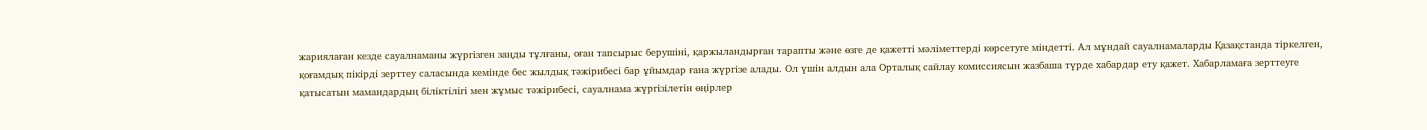жариялаған кезде сауалнаманы жүргізген заңды тұлғаны, оған тапсырыс берушіні, қаржыландырған тарапты және өзге де қажетті мәліметтерді көрсетуге міндетті. Ал мұндай сауалнамаларды Қазақстанда тіркелген, қоғамдық пікірді зерттеу саласында кемінде бес жылдық тәжірибесі бар ұйымдар ғана жүргізе алады. Ол үшін алдын ала Орталық сайлау комиссиясын жазбаша түрде хабардар ету қажет. Хабарламаға зерттеуге қатысатын мамандардың біліктілігі мен жұмыс тәжірибесі, сауалнама жүргізілетін өңірлер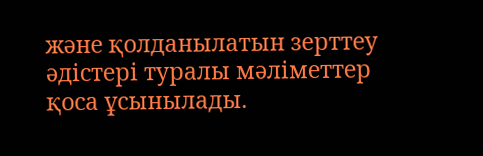және қолданылатын зерттеу әдістері туралы мәліметтер қоса ұсынылады.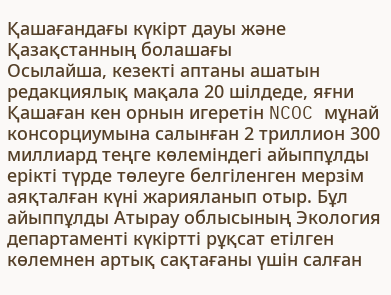Қашағандағы күкірт дауы және Қазақстанның болашағы
Осылайша, кезекті аптаны ашатын редакциялық мақала 20 шілдеде, яғни Қашаған кен орнын игеретін NCOC мұнай консорциумына салынған 2 триллион 300 миллиард теңге көлеміндегі айыппұлды ерікті түрде төлеуге белгіленген мерзім аяқталған күні жарияланып отыр. Бұл айыппұлды Атырау облысының Экология департаменті күкіртті рұқсат етілген көлемнен артық сақтағаны үшін салған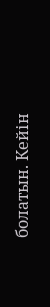болатын. Кейін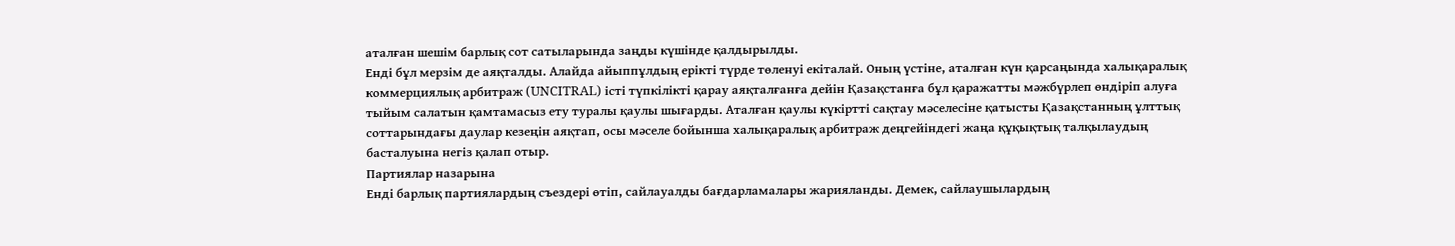аталған шешім барлық сот сатыларында заңды күшінде қалдырылды.
Енді бұл мерзім де аяқталды. Алайда айыппұлдың ерікті түрде төленуі екіталай. Оның үстіне, аталған күн қарсаңында халықаралық коммерциялық арбитраж (UNCITRAL) істі түпкілікті қарау аяқталғанға дейін Қазақстанға бұл қаражатты мәжбүрлеп өндіріп алуға тыйым салатын қамтамасыз ету туралы қаулы шығарды. Аталған қаулы күкіртті сақтау мәселесіне қатысты Қазақстанның ұлттық соттарындағы даулар кезеңін аяқтап, осы мәселе бойынша халықаралық арбитраж деңгейіндегі жаңа құқықтық талқылаудың басталуына негіз қалап отыр.
Партиялар назарына
Енді барлық партиялардың съездері өтіп, сайлауалды бағдарламалары жарияланды. Демек, сайлаушылардың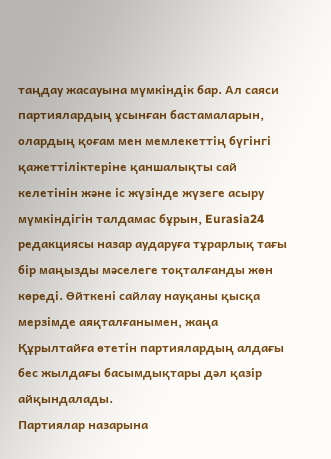таңдау жасауына мүмкіндік бар. Ал саяси партиялардың ұсынған бастамаларын, олардың қоғам мен мемлекеттің бүгінгі қажеттіліктеріне қаншалықты сай келетінін және іс жүзінде жүзеге асыру мүмкіндігін талдамас бұрын, Eurasia24 редакциясы назар аударуға тұрарлық тағы бір маңызды мәселеге тоқталғанды жөн көреді. Өйткені сайлау науқаны қысқа мерзімде аяқталғанымен, жаңа Құрылтайға өтетін партиялардың алдағы бес жылдағы басымдықтары дәл қазір айқындалады.
Партиялар назарына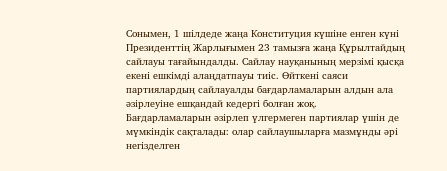Сонымен, 1 шілдеде жаңа Конституция күшіне енген күні Президенттің Жарлығымен 23 тамызға жаңа Құрылтайдың сайлауы тағайындалды. Сайлау науқанының мерзімі қысқа екені ешкімді алаңдатпауы тиіс. Өйткені саяси партиялардың сайлауалды бағдарламаларын алдын ала әзірлеуіне ешқандай кедергі болған жоқ.
Бағдарламаларын әзірлеп үлгермеген партиялар үшін де мүмкіндік сақталады: олар сайлаушыларға мазмұнды әрі негізделген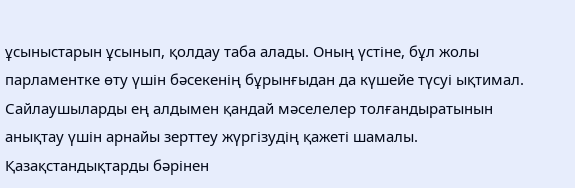ұсыныстарын ұсынып, қолдау таба алады. Оның үстіне, бұл жолы парламентке өту үшін бәсекенің бұрынғыдан да күшейе түсуі ықтимал.
Сайлаушыларды ең алдымен қандай мәселелер толғандыратынын анықтау үшін арнайы зерттеу жүргізудің қажеті шамалы. Қазақстандықтарды бәрінен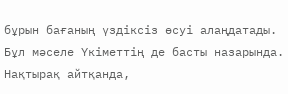бұрын бағаның үздіксіз өсуі алаңдатады. Бұл мәселе Үкіметтің де басты назарында. Нақтырақ айтқанда,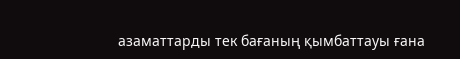азаматтарды тек бағаның қымбаттауы ғана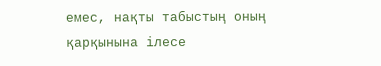емес, нақты табыстың оның қарқынына ілесе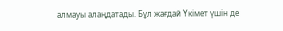алмауы алаңдатады. Бұл жағдай Үкімет үшін де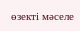өзекті мәселе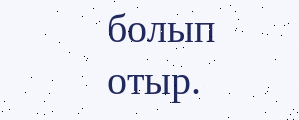болып отыр.